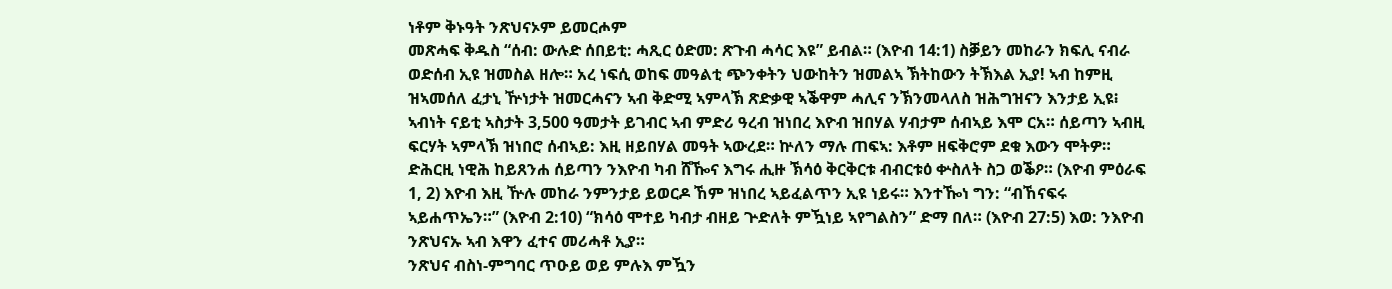ነቶም ቅኑዓት ንጽህናኦም ይመርሖም
መጽሓፍ ቅዱስ “ሰብ: ውሉድ ሰበይቲ: ሓጺር ዕድመ: ጽጉብ ሓሳር እዩ” ይብል። (እዮብ 14:1) ስቓይን መከራን ክፍሊ ናብራ ወድሰብ ኢዩ ዝመስል ዘሎ። አረ ነፍሲ ወከፍ መዓልቲ ጭንቀትን ህውከትን ዝመልኣ ኽትከውን ትኽእል ኢያ! ኣብ ከምዚ ዝኣመሰለ ፈታኒ ዅነታት ዝመርሓናን ኣብ ቅድሚ ኣምላኽ ጽድቃዊ ኣቕዋም ሓሊና ንኽንመላለስ ዝሕግዝናን እንታይ ኢዩ፧
ኣብነት ናይቲ ኣስታት 3,500 ዓመታት ይገብር ኣብ ምድሪ ዓረብ ዝነበረ እዮብ ዝበሃል ሃብታም ሰብኣይ እሞ ርአ። ሰይጣን ኣብዚ ፍርሃት ኣምላኽ ዝነበሮ ሰብኣይ: እዚ ዘይበሃል መዓት ኣውረደ። ኵለን ማሉ ጠፍኣ: እቶም ዘፍቅሮም ደቁ እውን ሞትዎ። ድሕርዚ ነዊሕ ከይጸንሐ ሰይጣን ንእዮብ ካብ ሸዀና እግሩ ሒዙ ኽሳዕ ቅርቅርቱ ብብርቱዕ ቍስለት ስጋ ወቕዖ። (እዮብ ምዕራፍ 1, 2) እዮብ እዚ ዅሉ መከራ ንምንታይ ይወርዶ ኸም ዝነበረ ኣይፈልጥን ኢዩ ነይሩ። እንተዀነ ግን: “ብኸናፍሩ ኣይሐጥኤን።” (እዮብ 2:10) “ክሳዕ ሞተይ ካብታ ብዘይ ጕድለት ምዃነይ ኣየግልስን” ድማ በለ። (እዮብ 27:5) እወ: ንእዮብ ንጽህናኡ ኣብ እዋን ፈተና መሪሓቶ ኢያ።
ንጽህና ብስነ-ምግባር ጥዑይ ወይ ምሉእ ምዃን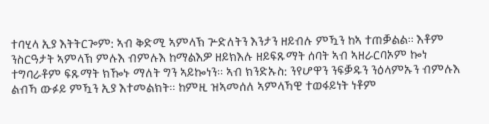ተባሂላ ኢያ እትትርጐም: ኣብ ቅድሚ ኣምላኽ ጕድለትን እንታን ዘይብሉ ምዃን ከኣ ተጠቓልል። እቶም ንስርዓታት ኣምላኽ ምሉእ ብምሉእ ከማልእዎ ዘይክእሉ ዘይፍጹማት ሰባት ኣብ ኣዘራርባኦም ኰነ ተግባራቶም ፍጹማት ክዀኑ ማለት ግን ኣይኰነን። ኣብ ክንድኡስ: ንየሆዋን ንፍቓዱን ንዕላምኡን ብምሉእ ልብኻ ውፉይ ምዃን ኢያ እተመልክት። ከምዚ ዝኣመሰለ ኣምላኻዊ ተወፋይነት ነቶም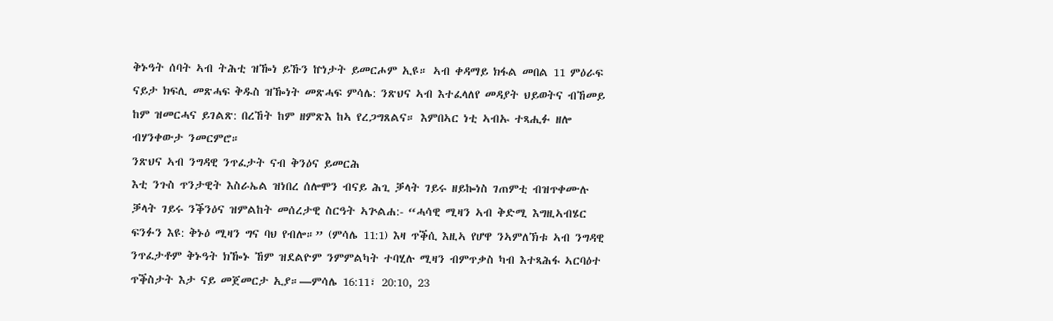ቅኑዓት ሰባት ኣብ ትሕቲ ዝዀነ ይኹን ኵነታት ይመርሖም ኢዩ። ኣብ ቀዳማይ ክፋል መበል 11 ምዕራፍ ናይታ ክፍሊ መጽሓፍ ቅዱስ ዝዀነት መጽሓፍ ምሳሌ: ንጽህና ኣብ እተፈላለየ መዳያት ህይወትና ብኸመይ ከም ዝመርሓና ይገልጽ: በረኸት ከም ዘምጽእ ከኣ የረጋግጸልና። እምበኣር ነቲ ኣብኡ ተጻሒፉ ዘሎ ብሃንቀውታ ንመርምሮ።
ንጽህና ኣብ ንግዳዊ ንጥፈታት ናብ ቅንዕና ይመርሕ
እቲ ንጉስ ጥንታዊት እስራኤል ዝነበረ ሰሎሞን ብናይ ሕጊ ቓላት ገይሩ ዘይኰነስ ገጠምቲ ብዝጥቀሙሉ ቓላት ገይሩ ንቕንዕና ዝምልከት መሰረታዊ ስርዓት ኣጕልሐ:- “ሓሳዊ ሚዛን ኣብ ቅድሚ እግዚኣብሄር ፍንፉን እዩ: ቅኑዕ ሚዛን ግና ባህ የብሎ።” (ምሳሌ 11:1) እዛ ጥቕሲ እዚኣ የሆዋ ንኣምለኽቱ ኣብ ንግዳዊ ንጥፈታቶም ቅኑዓት ክዀኑ ኸም ዝደልዮም ንምምልካት ተባሂሉ ሚዛን ብምጥቃስ ካብ እተጻሕፋ ኣርባዕተ ጥቕስታት እታ ናይ መጀመርታ ኢያ።—ምሳሌ 16:11፣ 20:10, 23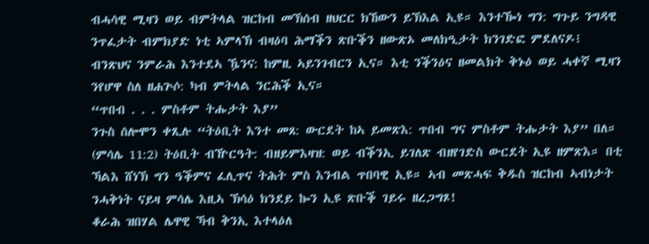ብሓሳዊ ሚዛን ወይ ብምትላል ዝርከብ መኽሰብ ዘህርር ክኸውን ይኽእል ኢዩ። እንተዀነ ግን: ግጉይ ንግዳዊ ንጥፈታት ብምክያድ ነቲ ኣምላኽ ብዛዕባ ሕማቕን ጽቡቕን ዘውጽኦ መለክዒታት ክንገድፎ ምደለናዶ፧ ብንጽህና ንምራሕ እንተደኣ ዄንና: ከምዚ ኣይንገብርን ኢና። እቲ ንቕንዕና ዘመልክት ቅኑዕ ወይ ሓቀኛ ሚዛን ንየሆዋ ስለ ዘሐጕሶ: ካብ ምትላል ንርሕቕ ኢና።
“ጥበብ . . . ምስቶም ትሑታት እያ”
ንጉስ ሰሎሞን ቀጺሉ “ትዕቢት እንተ መጸ: ውርደት ከኣ ይመጽእ: ጥበብ ግና ምስቶም ትሑታት እያ” በለ። (ምሳሌ 11:2) ትዕቢት ብዅርዓት: ብዘይምእዛዝ: ወይ ብቕንኢ ይገለጽ ብዘየገድስ ውርደት ኢዩ ዘምጽእ። በቲ ኻልእ ሸነኽ ግን ዓቕምና ፈሊጥና ትሕት ምስ እንብል ጥበባዊ ኢዩ። ኣብ መጽሓፍ ቅዱስ ዝርከብ ኣብነታት ንሓቅነት ናይዛ ምሳሌ እዚኣ ኽሳዕ ክንደይ ኰን ኢዩ ጽቡቕ ገይሩ ዘረጋግጾ!
ቆራሕ ዝበሃል ሌዋዊ ኻብ ቅንኢ እተላዕለ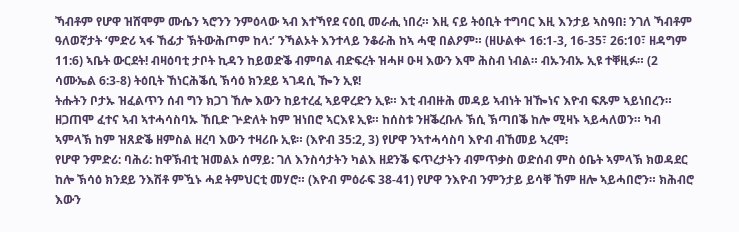ኻብቶም የሆዋ ዝሸሞም ሙሴን ኣሮንን ንምዕላው ኣብ እተኻየደ ናዕቢ መራሒ ነበረ። እዚ ናይ ትዕቢት ተግባር እዚ እንታይ ኣስዓበ፧ ንገለ ኻብቶም ዓለወኛታት ‘ምድሪ ኣፋ ኸፊታ ኽትውሕጦም ከላ:’ ንኻልኦት እንተላይ ንቆራሕ ከኣ ሓዊ በልዖም። (ዘሁልቍ 16:1-3, 16-35፣ 26:10፣ ዘዳግም 11:6) ኣቤት ውርደት! ብዛዕባቲ ታቦት ኪዳን ከይወድቕ ብምባል ብድፍረት ዝሓዞ ዑዛ እውን እሞ ሕስብ ነብል። ብኡንብኡ ኢዩ ተቐዚፉ። (2 ሳሙኤል 6:3-8) ትዕቢት ኸነርሕቕሲ ኽሳዕ ክንደይ ኣገዳሲ ዀን ኢዩ!
ትሑትን ቦታኡ ዝፈልጥን ሰብ ግን ክጋገ ኸሎ እውን ከይተረፈ ኣይዋረድን ኢዩ። እቲ ብብዙሕ መዳይ ኣብነት ዝዀነና እዮብ ፍጹም ኣይነበረን። ዘጋጠሞ ፈተና ኣብ ኣተሓሳስባኡ ኸቢድ ጕድለት ከም ዝነበሮ ኣርእዩ ኢዩ። ከሰስቱ ንዘቕረቡሉ ኽሲ ኽጣበቕ ከሎ ሚዛኑ ኣይሓለወን። ካብ ኣምላኽ ከም ዝጸድቕ ዘምስል ዘረባ እውን ተዛሪቡ ኢዩ። (እዮብ 35:2, 3) የሆዋ ንኣተሓሳስባ እዮብ ብኸመይ ኣረሞ፧
የሆዋ ንምድሪ: ባሕሪ: ከዋኽብቲ ዝመልኦ ሰማይ: ገለ እንስሳታትን ካልእ ዘደንቕ ፍጥረታትን ብምጥቃስ ወድሰብ ምስ ዕቤት ኣምላኽ ክወዳደር ከሎ ኽሳዕ ክንደይ ንእሽቶ ምዃኑ ሓደ ትምህርቲ መሃሮ። (እዮብ ምዕራፍ 38-41) የሆዋ ንእዮብ ንምንታይ ይሳቐ ኸም ዘሎ ኣይሓበሮን። ክሕብሮ እውን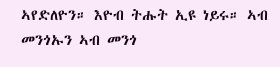ኣየድለዮን። እዮብ ትሑት ኢዩ ነይሩ። ኣብ መንጎኡን ኣብ መንጎ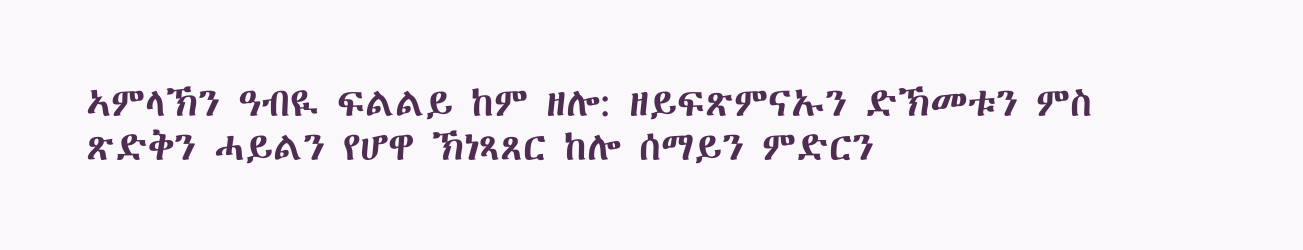ኣምላኽን ዓብዪ ፍልልይ ከም ዘሎ: ዘይፍጽምናኡን ድኽመቱን ምስ ጽድቅን ሓይልን የሆዋ ኽነጻጸር ከሎ ሰማይን ምድርን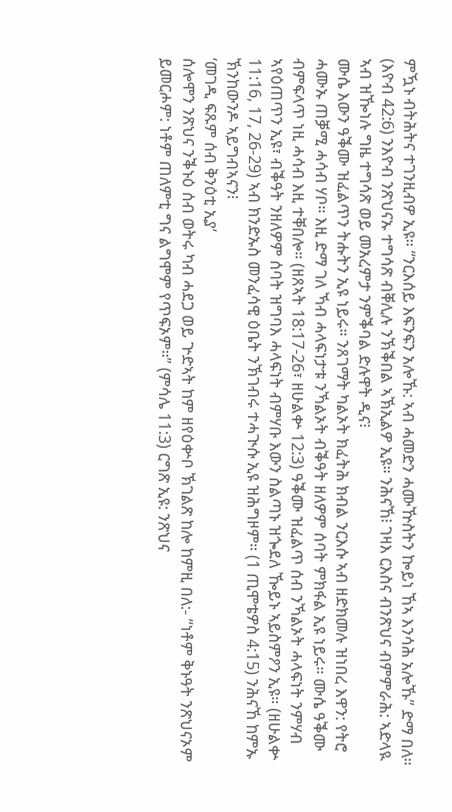ምዃኑ ብትሕትና ተገንዚብዎ ኢዩ። “ንርእሰይ እፍንፍን አሎኹ: ኣብ ሓመድን ሓሙዅስትን ኰይነ ኸኣ እንሳሕ አሎኹ” ድማ በለ። (እዮብ 42:6) ንእዮብ ንጽህናኡ ተግሳጽ ብቐሊሉ ንኽቕበል ኣኽኢልዎ ኢዩ። ንሕናኸ፧ ገዛእ ርእስና ብንጽህና ብምምራሕ: ኣድላዪ ኣብ ዝዀነሉ ግዜ ተግሳጽ ወይ መአረምታ ንምቕባል ድሉዋት ዲና፧
ሙሴ እውን ዓቕሙ ዝፈልጥን ትሑትን ኢዩ ነይሩ። ንጸገማት ካልኦት ክፈትሕ ክብል ንርእሱ ኣብ ዘድክመሉ ዝነበረ እዋን: የትሮ ሓሙኡ ጠቓሚ ሓሳብ ሃቦ። እዚ ድማ ገለ ኻብ ሓላፍነታቱ ንኻልኦት ብቕዓት ዘለዎም ሰባት ምክፋል ኢዩ ነይሩ። ሙሴ ዓቕሙ ብምፍላጥ ነዚ ሓሳብ እዚ ተቐበሎ። (ዘጸኣት 18:17-26፣ ዘሁልቍ 12:3) ዓቕሙ ዝፈልጥ ሰብ ንኻልኦት ሓላፍነት ንምሃብ ኣየዕጠጥን ኢዩ፣ ብቕዓት ንዘለዎም ሰባት ዝግባእ ሓላፍነት ብምሃቡ እውን ስልጣኑ ዝጐደለ ዀይኑ ኣይስምዖን ኢዩ። (ዘሁልቍ 11:16, 17, 26-29) ኣብ ክንድኡስ መንፈሳዊ ዕቤት ንኽገብሩ ተሓጒሱ ኢዩ ዝሕግዞም። (1 ጢሞቴዎስ 4:15) ንሕናኸ ከምኡ ኽንከውንዶ ኣይግብኣናን፧
‘መገዲ ፍጹም ሰብ ቅንዕቲ ኢያ’
ሰሎሞን ንጽህና ንቕኑዕ ሰብ ወትሩ ካብ ሓደጋ ወይ ጕድኣት ከም ዘየዕቍቦ ኽገልጽ ከሎ ከምዚ በለ:- “ነቶም ቅኑዓት ንጽህናኦም ይመርሖም: ነቶም ጠለምቲ ግና ልግሞም የጥፍኦም።” (ምሳሌ 11:3) ርግጽ ኢዩ: ንጽህና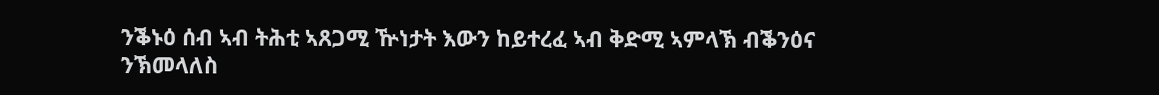ንቕኑዕ ሰብ ኣብ ትሕቲ ኣጸጋሚ ዅነታት እውን ከይተረፈ ኣብ ቅድሚ ኣምላኽ ብቕንዕና ንኽመላለስ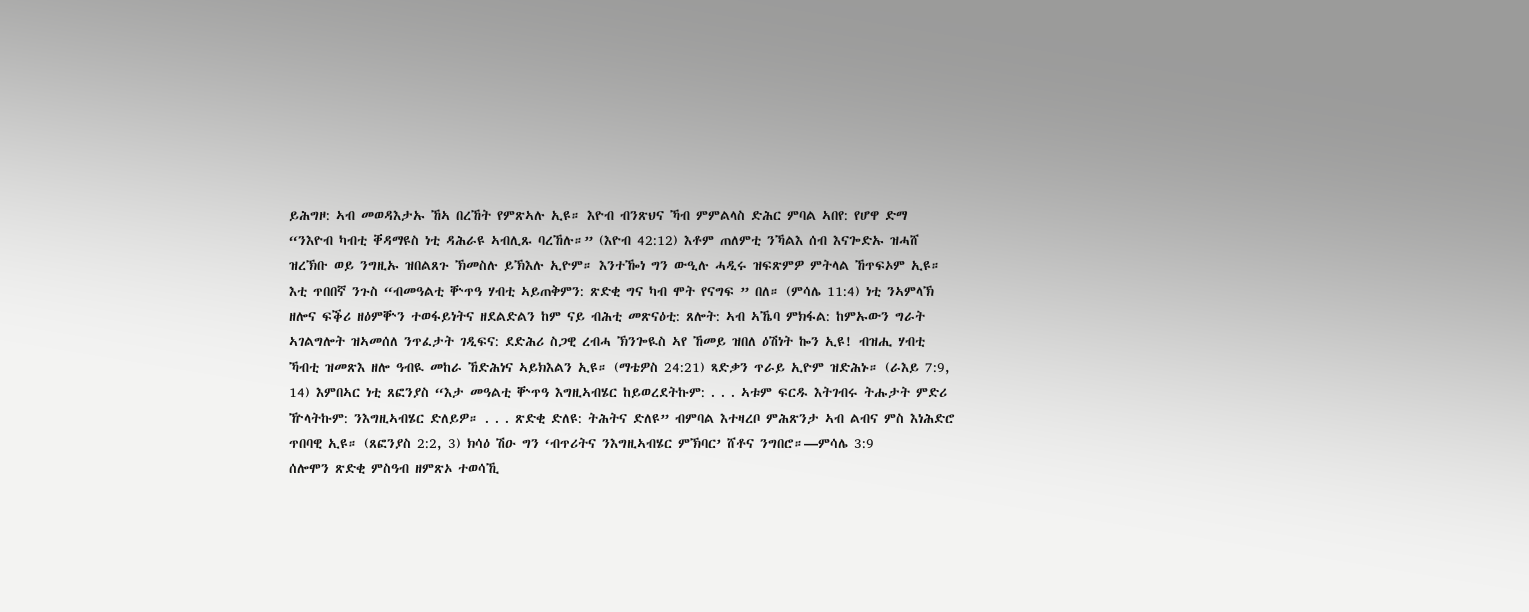ይሕግዞ: ኣብ መወዳእታኡ ኸኣ በረኸት የምጽኣሉ ኢዩ። እዮብ ብንጽህና ኻብ ምምልላስ ድሕር ምባል ኣበየ: የሆዋ ድማ “ንእዮብ ካብቲ ቐዳማዩስ ነቲ ዳሕራዩ ኣብሊጹ ባረኸሉ።” (እዮብ 42:12) እቶም ጠለምቲ ንኻልእ ሰብ እናጐድኡ ዝሓሸ ዝረኽቡ ወይ ንግዚኡ ዝበልጸጉ ኽመስሉ ይኽእሉ ኢዮም። እንተዀነ ግን ውዒሉ ሓዲሩ ዝፍጽምዎ ምትላል ኸጥፍኦም ኢዩ።
እቲ ጥበበኛ ንጉስ “ብመዓልቲ ቝጥዓ ሃብቲ ኣይጠቅምን: ጽድቂ ግና ካብ ሞት የናግፍ ” በለ። (ምሳሌ 11:4) ነቲ ንኣምላኽ ዘሎና ፍቕሪ ዘዕምቝን ተወፋይነትና ዘደልድልን ከም ናይ ብሕቲ መጽናዕቲ: ጸሎት: ኣብ ኣኼባ ምክፋል: ከምኡውን ግራት ኣገልግሎት ዝኣመሰለ ንጥፈታት ገዲፍና: ደድሕሪ ስጋዊ ረብሓ ኽንጐዪስ ኣየ ኸመይ ዝበለ ዕሽነት ኰን ኢዩ! ብዝሒ ሃብቲ ኻብቲ ዝመጽእ ዘሎ ዓብዪ መከራ ኸድሕነና ኣይክእልን ኢዩ። (ማቴዎስ 24:21) ጻድቃን ጥራይ ኢዮም ዝድሕኑ። (ራእይ 7:9, 14) እምበኣር ነቲ ጸፎንያስ “እታ መዓልቲ ቝጥዓ እግዚኣብሄር ከይወረደትኩም: . . . ኣቱም ፍርዱ እትገብሩ ትሑታት ምድሪ ዅላትኩም: ንእግዚኣብሄር ድለይዎ። . . . ጽድቂ ድለዩ: ትሕትና ድለዩ” ብምባል እተዛረቦ ምሕጽንታ ኣብ ልብና ምስ እነሕድሮ ጥበባዊ ኢዩ። (ጸፎንያስ 2:2, 3) ክሳዕ ሽዑ ግን ‘ብጥሪትና ንእግዚኣብሄር ምኽባር’ ሸቶና ንግበሮ።—ምሳሌ 3:9
ሰሎሞን ጽድቂ ምስዓብ ዘምጽኦ ተወሳኺ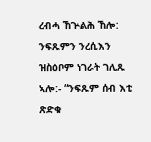ረብሓ ኸጕልሕ ኸሎ: ንፍጹምን ንረሲእን ዝስዕቦም ነገራት ገሊጹ ኣሎ:- “ንፍጹም ሰብ እቲ ጽድቁ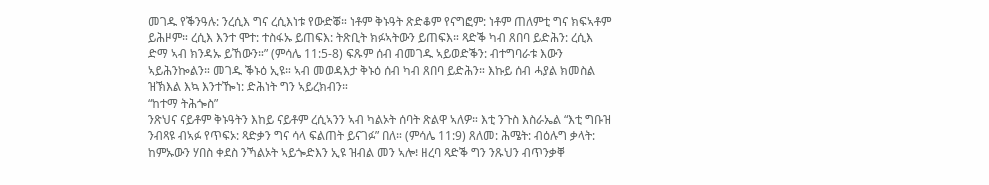መገዱ የቕንዓሉ: ንረሲእ ግና ረሲእነቱ የውድቖ። ነቶም ቅኑዓት ጽድቆም የናግፎም: ነቶም ጠለምቲ ግና ክፍኣቶም ይሕዞም። ረሲእ እንተ ሞተ: ተስፋኡ ይጠፍእ: ትጽቢት ክፉኣትውን ይጠፍእ። ጻድቕ ካብ ጸበባ ይድሕን: ረሲእ ድማ ኣብ ክንዳኡ ይኸውን።” (ምሳሌ 11:5-8) ፍጹም ሰብ ብመገዱ ኣይወድቕን: ብተግባራቱ እውን ኣይሕንኰልን። መገዱ ቕኑዕ ኢዩ። ኣብ መወዳእታ ቅኑዕ ሰብ ካብ ጸበባ ይድሕን። እኩይ ሰብ ሓያል ክመስል ዝኽእል እኳ እንተዀነ: ድሕነት ግን ኣይረክብን።
“ከተማ ትሕጐስ”
ንጽህና ናይቶም ቅኑዓትን እከይ ናይቶም ረሲኣንን ኣብ ካልኦት ሰባት ጽልዋ ኣለዎ። እቲ ንጉስ እስራኤል “እቲ ግቡዝ ንብጻዩ ብኣፉ የጥፍኦ: ጻድቃን ግና ሳላ ፍልጠት ይናገፉ” በለ። (ምሳሌ 11:9) ጸለመ: ሕሜት: ብዕሉግ ቃላት: ከምኡውን ሃበስ ቀደስ ንኻልኦት ኣይጐድእን ኢዩ ዝብል መን ኣሎ፧ ዘረባ ጻድቕ ግን ንጹህን ብጥንቃቐ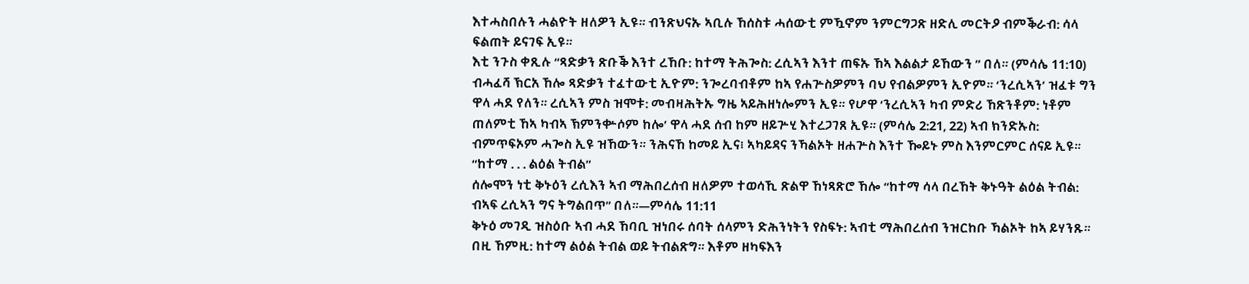እተሓስበሉን ሓልዮት ዘለዎን ኢዩ። ብንጽህናኡ ኣቢሉ ኸሰስቱ ሓሰውቲ ምዃኖም ንምርግጋጽ ዘድሊ መርትዖ ብምቕራብ: ሳላ ፍልጠት ይናገፍ ኢዩ።
እቲ ንጉስ ቀጺሉ “ጻድቃን ጽቡቕ እንተ ረኸቡ: ከተማ ትሕጐስ: ረሲኣን እንተ ጠፍኡ ኸኣ እልልታ ይኸውን ” በለ። (ምሳሌ 11:10) ብሓፈሻ ኽርአ ኸሎ ጻድቃን ተፈተውቲ ኢዮም: ንጐረባብቶም ከኣ የሐጕስዎምን ባህ የብልዎምን ኢዮም። ‘ንረሲኣን’ ዝፈቱ ግን ዋላ ሓደ የለን። ረሲኣን ምስ ዝሞቱ: መብዛሕትኡ ግዜ ኣይሕዘነሎምን ኢዩ። የሆዋ ‘ንረሲኣን ካብ ምድሪ ኸጽንቶም: ነቶም ጠለምቲ ኸኣ ካብኣ ኽምንቍሶም ከሎ’ ዋላ ሓደ ሰብ ከም ዘይጕሂ እተረጋገጸ ኢዩ። (ምሳሌ 2:21, 22) ኣብ ክንድኡስ: ብምጥፍኦም ሓጐስ ኢዩ ዝኸውን። ንሕናኸ ከመይ ኢና፧ ኣካይዳና ንኻልኦት ዘሐጕስ እንተ ዀይኑ ምስ እንምርምር ሰናይ ኢዩ።
“ከተማ . . . ልዕል ትብል”
ሰሎሞን ነቲ ቅኑዕን ረሲእን ኣብ ማሕበረሰብ ዘለዎም ተወሳኺ ጽልዋ ኸነጻጽሮ ኸሎ “ከተማ ሳላ በረኸት ቅኑዓት ልዕል ትብል: ብኣፍ ረሲኣን ግና ትግልበጥ” በለ።—ምሳሌ 11:11
ቅኑዕ መገዲ ዝስዕቡ ኣብ ሓደ ኸባቢ ዝነበሩ ሰባት ሰላምን ድሕንነትን የስፍኑ: ኣብቲ ማሕበረሰብ ንዝርከቡ ኻልኦት ከኣ ይሃንጹ። በዚ ኸምዚ: ከተማ ልዕል ትብል ወይ ትብልጽግ። እቶም ዘካፍእን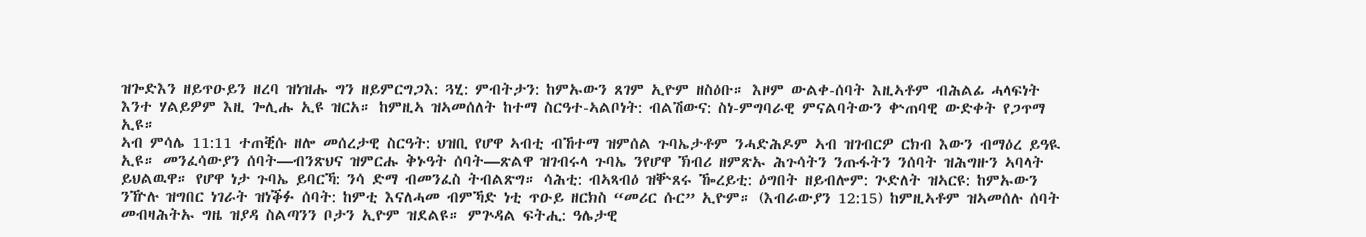ዝጐድእን ዘይጥዑይን ዘረባ ዝነዝሑ ግን ዘይምርግጋእ: ጓሂ: ምብትታን: ከምኡውን ጸገም ኢዮም ዘስዕቡ። እዞም ውልቀ-ሰባት እዚኣቶም ብሕልፊ ሓላፍነት እንተ ሃልይዎም እዚ ጐሊሑ ኢዩ ዝርአ። ከምዚኣ ዝኣመሰለት ከተማ ስርዓተ-ኣልቦነት: ብልሽውና: ስነ-ምግባራዊ ምናልባትውን ቍጠባዊ ውድቀት የጋጥማ ኢዩ።
ኣብ ምሳሌ 11:11 ተጠቒሱ ዘሎ መሰረታዊ ስርዓት: ህዝቢ የሆዋ ኣብቲ ብኸተማ ዝምሰል ጉባኤታቶም ንሓድሕዶም ኣብ ዝገብርዎ ርክብ እውን ብማዕረ ይዓዪ ኢዩ። መንፈሳውያን ሰባት—ብንጽህና ዝምርሑ ቅኑዓት ሰባት—ጽልዋ ዝገብሩላ ጉባኤ ንየሆዋ ኽብሪ ዘምጽኡ ሕጉሳትን ንጡፋትን ንሰባት ዝሕግዙን ኣባላት ይህልዉዋ። የሆዋ ነታ ጉባኤ ይባርኻ: ንሳ ድማ ብመንፈስ ትብልጽግ። ሳሕቲ: ብኣጻብዕ ዝቝጸሩ ዀረይቲ: ዕግበት ዘይብሎም: ጕድለት ዝኣርዩ: ከምኡውን ንዅሉ ዝግበር ነገራት ዝነቕፉ ሰባት: ከምቲ እናለሓመ ብምኻድ ነቲ ጥዑይ ዘርክስ “መሪር ሱር” ኢዮም። (እብራውያን 12:15) ከምዚኣቶም ዝኣመሰሉ ሰባት መብዛሕትኡ ግዜ ዝያዳ ስልጣንን ቦታን ኢዮም ዝደልዩ። ምጕዳል ፍትሒ: ዓሌታዊ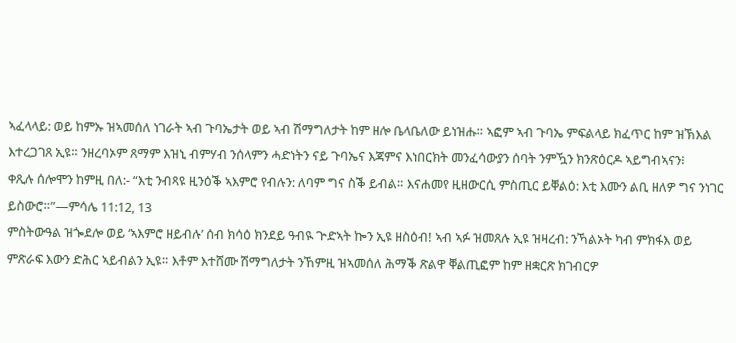ኣፈላላይ: ወይ ከምኡ ዝኣመሰለ ነገራት ኣብ ጉባኤታት ወይ ኣብ ሽማግለታት ከም ዘሎ ቤላቤለው ይነዝሑ። ኣፎም ኣብ ጉባኤ ምፍልላይ ክፈጥር ከም ዝኽእል እተረጋገጸ ኢዩ። ንዘረባኦም ጸማም እዝኒ ብምሃብ ንሰላምን ሓድነትን ናይ ጉባኤና እጃምና እነበርክት መንፈሳውያን ሰባት ንምዃን ክንጽዕርዶ ኣይግብኣናን፧
ቀጺሉ ሰሎሞን ከምዚ በለ:- “እቲ ንብጻዩ ዚንዕቕ ኣእምሮ የብሉን: ለባም ግና ስቕ ይብል። እናሐመየ ዚዘውርሲ ምስጢር ይቐልዕ: እቲ እሙን ልቢ ዘለዎ ግና ንነገር ይስውሮ።”—ምሳሌ 11:12, 13
ምስትውዓል ዝጐደሎ ወይ ‘ኣእምሮ ዘይብሉ’ ሰብ ክሳዕ ክንደይ ዓብዪ ጕድኣት ኰን ኢዩ ዘስዕብ! ኣብ ኣፉ ዝመጸሉ ኢዩ ዝዛረብ: ንኻልኦት ካብ ምክፋእ ወይ ምጽራፍ እውን ድሕር ኣይብልን ኢዩ። እቶም እተሸሙ ሽማግለታት ንኸምዚ ዝኣመሰለ ሕማቕ ጽልዋ ቐልጢፎም ከም ዘቋርጽ ክገብርዎ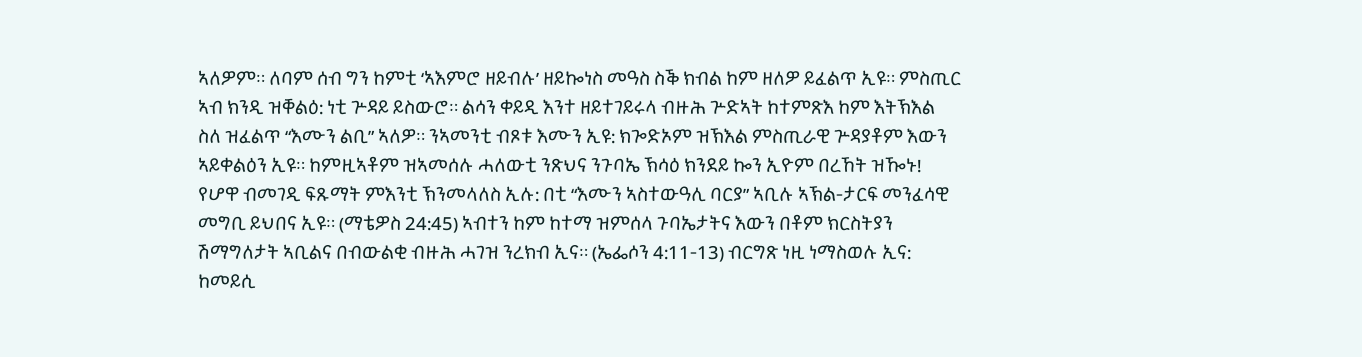ኣለዎም። ለባም ሰብ ግን ከምቲ ‘ኣእምሮ ዘይብሉ’ ዘይኰነስ መዓስ ስቕ ክብል ከም ዘለዎ ይፈልጥ ኢዩ። ምስጢር ኣብ ክንዲ ዝቐልዕ: ነቲ ጕዳይ ይስውሮ። ልሳን ቀይዲ እንተ ዘይተገይሩላ ብዙሕ ጕድኣት ከተምጽእ ከም እትኽእል ስለ ዝፈልጥ “እሙን ልቢ” ኣለዎ። ንኣመንቲ ብጾቱ እሙን ኢዩ: ክጐድኦም ዝኽእል ምስጢራዊ ጕዳያቶም እውን ኣይቀልዕን ኢዩ። ከምዚኣቶም ዝኣመሰሉ ሓለውቲ ንጽህና ንጉባኤ ኽሳዕ ክንደይ ኰን ኢዮም በረኸት ዝዀኑ!
የሆዋ ብመገዲ ፍጹማት ምእንቲ ኽንመላለስ ኢሉ: በቲ “እሙን ኣስተውዓሊ ባርያ” ኣቢሉ ኣኽል-ታርፍ መንፈሳዊ መግቢ ይህበና ኢዩ። (ማቴዎስ 24:45) ኣብተን ከም ከተማ ዝምሰላ ጉባኤታትና እውን በቶም ክርስትያን ሽማግለታት ኣቢልና በብውልቂ ብዙሕ ሓገዝ ንረክብ ኢና። (ኤፌሶን 4:11-13) ብርግጽ ነዚ ነማስወሉ ኢና: ከመይሲ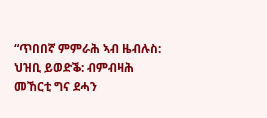“ጥበበኛ ምምራሕ ኣብ ዜብሉስ: ህዝቢ ይወድቕ: ብምብዛሕ መኸርቲ ግና ደሓን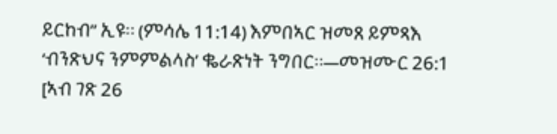ይርከብ” ኢዩ። (ምሳሌ 11:14) እምበኣር ዝመጸ ይምጻእ ‘ብንጽህና ንምምልላስ’ ቈራጽነት ንግበር።—መዝሙር 26:1
[ኣብ ገጽ 26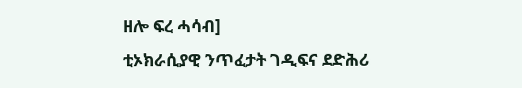ዘሎ ፍረ ሓሳብ]
ቲኦክራሲያዊ ንጥፈታት ገዲፍና ደድሕሪ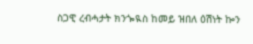ስጋዊ ረብሓታት ክንጐዪስ ከመይ ዝበለ ዕሽነት ኰን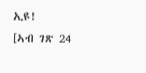ኢዩ!
[ኣብ ገጽ 24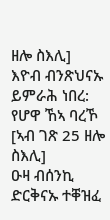ዘሎ ስእሊ]
እዮብ ብንጽህናኡ ይምራሕ ነበረ: የሆዋ ኸኣ ባረኾ
[ኣብ ገጽ 25 ዘሎ ስእሊ]
ዑዛ ብሰንኪ ድርቅናኡ ተቐዝፈ